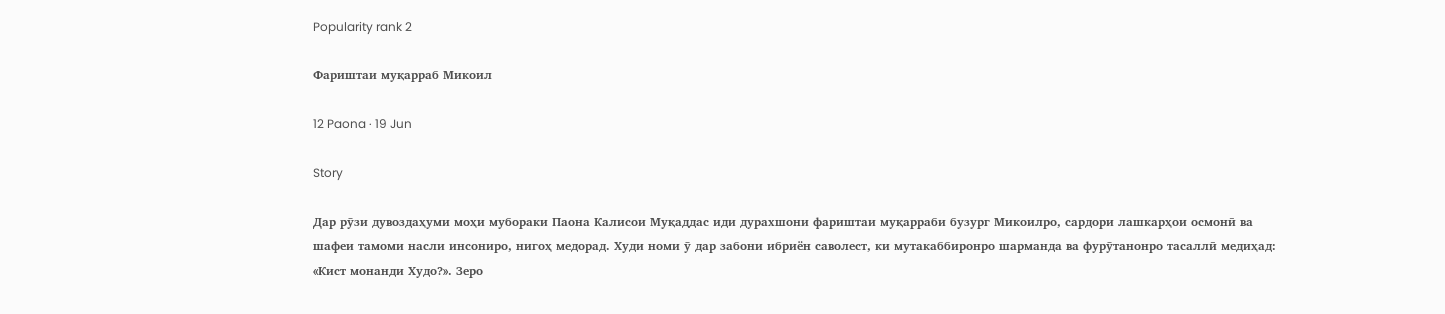Popularity rank 2

Фариштаи муқарраб Микоил

12 Paona · 19 Jun

Story

Дар рӯзи дувоздаҳуми моҳи мубораки Паона Калисои Муқаддас иди дурахшони фариштаи муқарраби бузург Микоилро, сардори лашкарҳои осмонӣ ва шафеи тамоми насли инсониро, нигоҳ медорад. Худи номи ӯ дар забони ибриён саволест, ки мутакаббиронро шарманда ва фурӯтанонро тасаллӣ медиҳад: «Кист монанди Худо?». Зеро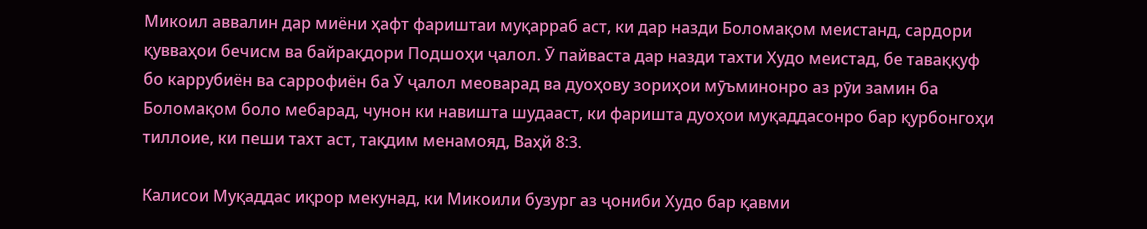Микоил аввалин дар миёни ҳафт фариштаи муқарраб аст, ки дар назди Боломақом меистанд, сардори қувваҳои бечисм ва байрақдори Подшоҳи ҷалол. Ӯ пайваста дар назди тахти Худо меистад, бе таваққуф бо каррубиён ва саррофиён ба Ӯ ҷалол меоварад ва дуоҳову зориҳои мӯъминонро аз рӯи замин ба Боломақом боло мебарад, чунон ки навишта шудааст, ки фаришта дуоҳои муқаддасонро бар қурбонгоҳи тиллоие, ки пеши тахт аст, тақдим менамояд, Ваҳй 8:3.

Калисои Муқаддас иқрор мекунад, ки Микоили бузург аз ҷониби Худо бар қавми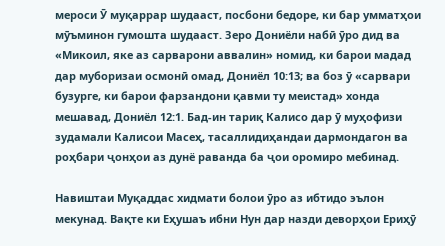мероси Ӯ муқаррар шудааст, посбони бедоре, ки бар умматҳои мӯъминон гумошта шудааст. Зеро Дониёли набӣ ӯро дид ва «Микоил, яке аз сарварони аввалин» номид, ки барои мадад дар муборизаи осмонӣ омад, Дониёл 10:13; ва боз ӯ «сарвари бузурге, ки барои фарзандони қавми ту меистад» хонда мешавад, Дониёл 12:1. Бад-ин тариқ Калисо дар ӯ муҳофизи зудамали Калисои Масеҳ, тасаллидиҳандаи дармондагон ва роҳбари ҷонҳои аз дунё раванда ба ҷои оромиро мебинад.

Навиштаи Муқаддас хидмати болои ӯро аз ибтидо эълон мекунад. Вақте ки Еҳушаъ ибни Нун дар назди деворҳои Ериҳӯ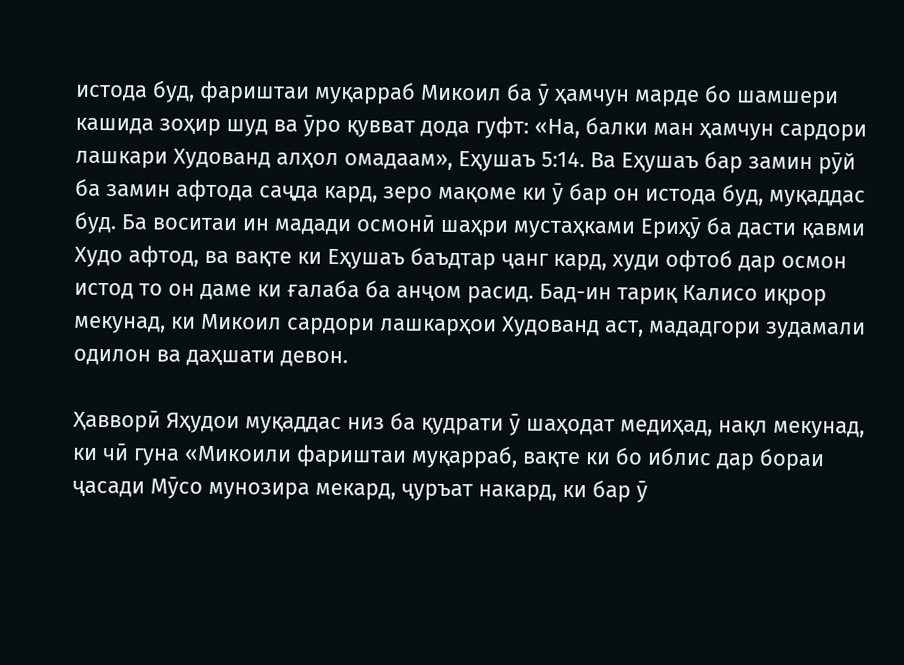истода буд, фариштаи муқарраб Микоил ба ӯ ҳамчун марде бо шамшери кашида зоҳир шуд ва ӯро қувват дода гуфт: «На, балки ман ҳамчун сардори лашкари Худованд алҳол омадаам», Еҳушаъ 5:14. Ва Еҳушаъ бар замин рӯй ба замин афтода саҷда кард, зеро мақоме ки ӯ бар он истода буд, муқаддас буд. Ба воситаи ин мадади осмонӣ шаҳри мустаҳками Ериҳӯ ба дасти қавми Худо афтод, ва вақте ки Еҳушаъ баъдтар ҷанг кард, худи офтоб дар осмон истод то он даме ки ғалаба ба анҷом расид. Бад-ин тариқ Калисо иқрор мекунад, ки Микоил сардори лашкарҳои Худованд аст, мададгори зудамали одилон ва даҳшати девон.

Ҳавворӣ Яҳудои муқаддас низ ба қудрати ӯ шаҳодат медиҳад, нақл мекунад, ки чӣ гуна «Микоили фариштаи муқарраб, вақте ки бо иблис дар бораи ҷасади Мӯсо мунозира мекард, ҷуръат накард, ки бар ӯ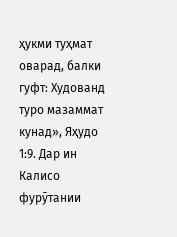ҳукми туҳмат оварад, балки гуфт: Худованд туро мазаммат кунад», Яҳудо 1:9. Дар ин Калисо фурӯтании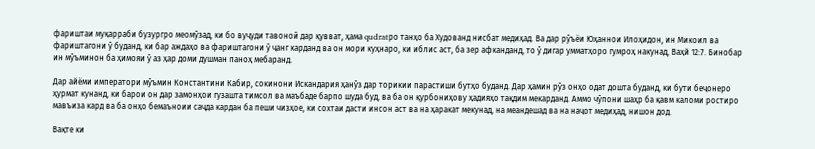фариштаи муқарраби бузургро меомӯзад, ки бо вуҷуди тавоноӣ дар қувват, ҳама qudratро танҳо ба Худованд нисбат медиҳад. Ва дар рӯъёи Юҳаннои Илоҳидон, ин Микоил ва фариштагони ӯ буданд, ки бар аждаҳо ва фариштагони ӯ ҷанг карданд ва он мори куҳнаро, ки иблис аст, ба зер афканданд, то ӯ дигар умматҳоро гумроҳ накунад, Ваҳй 12:7. Бинобар ин мӯъминон ба ҳимояи ӯ аз ҳар доми душман паноҳ мебаранд.

Дар айёми императори мӯъмин Константини Кабир, сокинони Искандария ҳанӯз дар торикии парастиши бутҳо буданд. Дар ҳамин рӯз онҳо одат дошта буданд, ки бути беҷонеро ҳурмат кунанд, ки барои он дар замонҳои гузашта тимсол ва маъбаде барпо шуда буд, ва ба он қурбониҳову ҳадияҳо тақдим мекарданд. Аммо чӯпони шаҳр ба қавм каломи ростиро мавъиза кард ва ба онҳо бемаъноии саҷда кардан ба пеши чизҳое, ки сохтаи дасти инсон аст ва на ҳаракат мекунад, на меандешад ва на наҷот медиҳад, нишон дод.

Вақте ки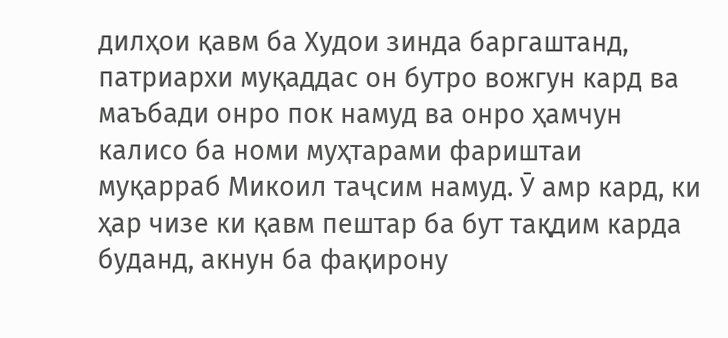дилҳои қавм ба Худои зинда баргаштанд, патриархи муқаддас он бутро вожгун кард ва маъбади онро пок намуд ва онро ҳамчун калисо ба номи муҳтарами фариштаи муқарраб Микоил таҷсим намуд. Ӯ амр кард, ки ҳар чизе ки қавм пештар ба бут тақдим карда буданд, акнун ба фақирону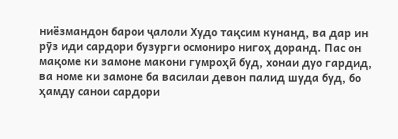ниёзмандон барои ҷалоли Худо тақсим кунанд, ва дар ин рӯз иди сардори бузурги осмониро нигоҳ доранд. Пас он мақоме ки замоне макони гумроҳӣ буд, хонаи дуо гардид, ва номе ки замоне ба василаи девон палид шуда буд, бо ҳамду санои сардори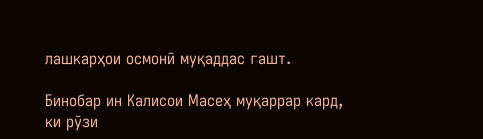лашкарҳои осмонӣ муқаддас гашт.

Бинобар ин Калисои Масеҳ муқаррар кард, ки рӯзи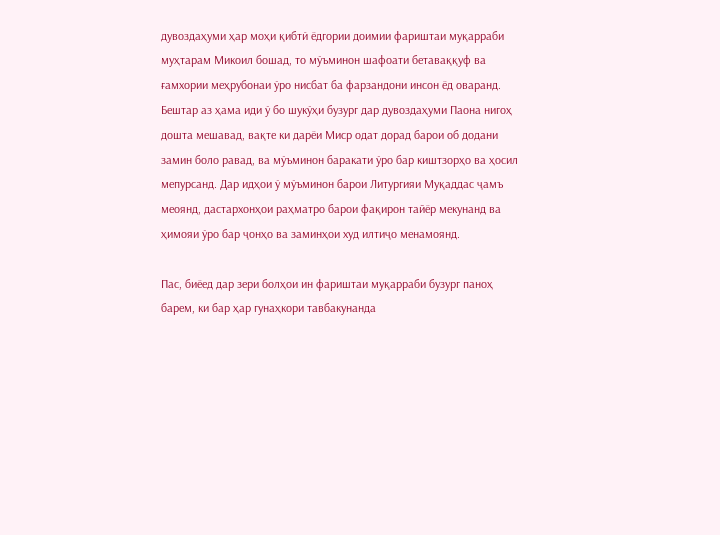дувоздаҳуми ҳар моҳи қибтӣ ёдгории доимии фариштаи муқарраби муҳтарам Микоил бошад, то мӯъминон шафоати бетаваққуф ва ғамхории меҳрубонаи ӯро нисбат ба фарзандони инсон ёд оваранд. Бештар аз ҳама иди ӯ бо шукӯҳи бузург дар дувоздаҳуми Паона нигоҳ дошта мешавад, вақте ки дарёи Миср одат дорад барои об додани замин боло равад, ва мӯъминон баракати ӯро бар киштзорҳо ва ҳосил мепурсанд. Дар идҳои ӯ мӯъминон барои Литургияи Муқаддас ҷамъ меоянд, дастархонҳои раҳматро барои фақирон тайёр мекунанд ва ҳимояи ӯро бар ҷонҳо ва заминҳои худ илтиҷо менамоянд.

Пас, биёед дар зери болҳои ин фариштаи муқарраби бузург паноҳ барем, ки бар ҳар гунаҳкори тавбакунанда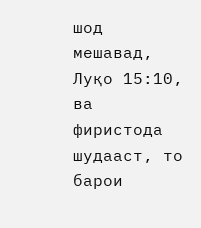шод мешавад, Луқо 15:10, ва фиристода шудааст, то барои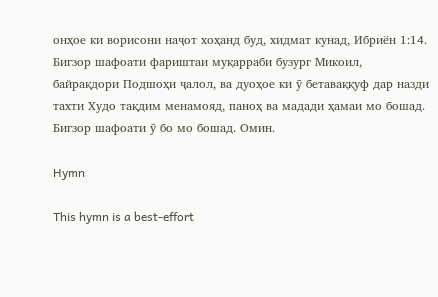онҳое ки ворисони наҷот хоҳанд буд, хидмат кунад, Ибриён 1:14. Бигзор шафоати фариштаи муқарраби бузург Микоил, байрақдори Подшоҳи ҷалол, ва дуоҳое ки ӯ бетаваққуф дар назди тахти Худо тақдим менамояд, паноҳ ва мадади ҳамаи мо бошад. Бигзор шафоати ӯ бо мо бошад. Омин.

Hymn

This hymn is a best-effort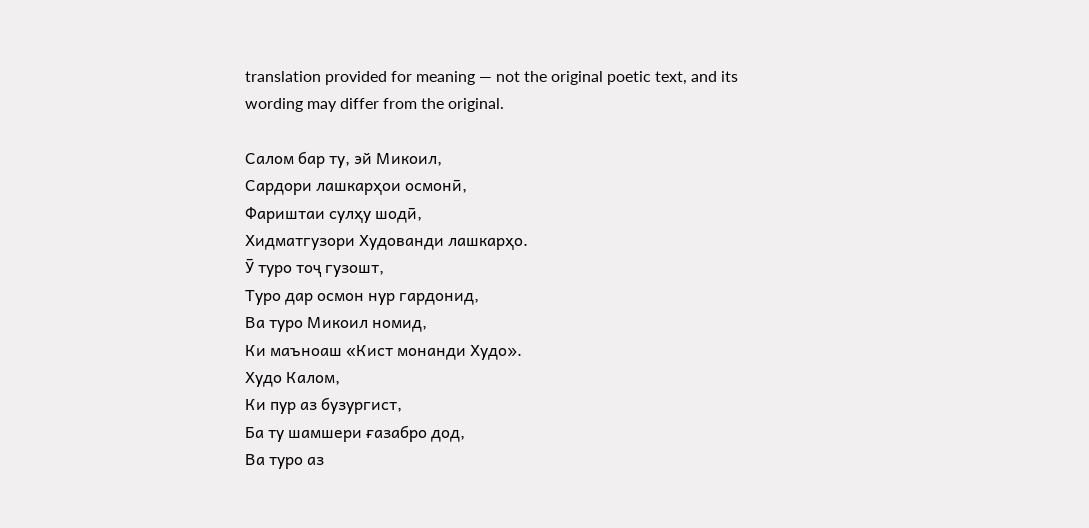translation provided for meaning — not the original poetic text, and its wording may differ from the original.

Салом бар ту, эй Микоил,
Сардори лашкарҳои осмонӣ,
Фариштаи сулҳу шодӣ,
Хидматгузори Худованди лашкарҳо.
Ӯ туро тоҷ гузошт,
Туро дар осмон нур гардонид,
Ва туро Микоил номид,
Ки маъноаш «Кист монанди Худо».
Худо Калом,
Ки пур аз бузургист,
Ба ту шамшери ғазабро дод,
Ва туро аз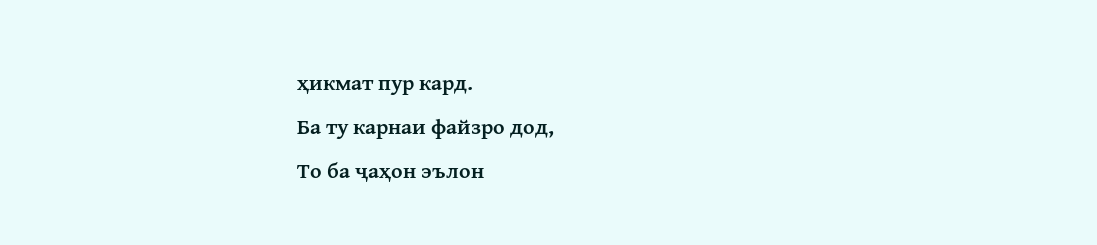ҳикмат пур кард.
Ба ту карнаи файзро дод,
То ба ҷаҳон эълон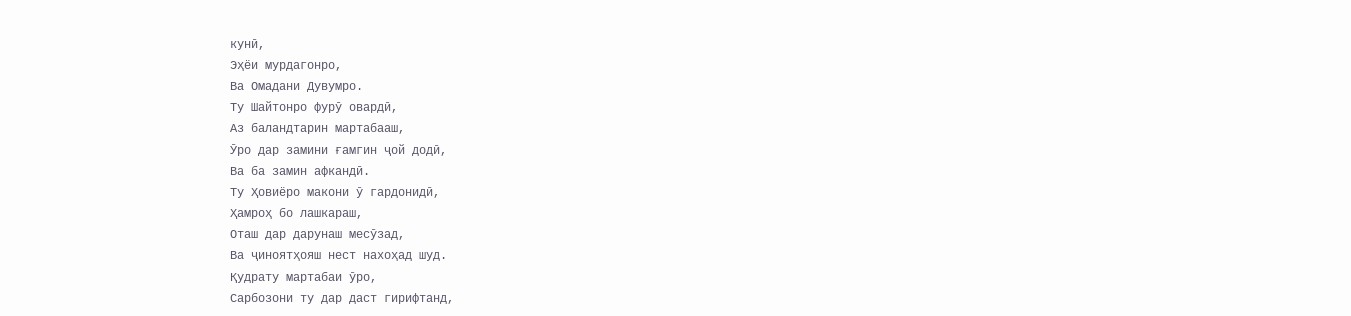кунӣ,
Эҳёи мурдагонро,
Ва Омадани Дувумро.
Ту Шайтонро фурӯ овардӣ,
Аз баландтарин мартабааш,
Ӯро дар замини ғамгин ҷой додӣ,
Ва ба замин афкандӣ.
Ту Ҳовиёро макони ӯ гардонидӣ,
Ҳамроҳ бо лашкараш,
Оташ дар дарунаш месӯзад,
Ва ҷиноятҳояш нест нахоҳад шуд.
Қудрату мартабаи ӯро,
Сарбозони ту дар даст гирифтанд,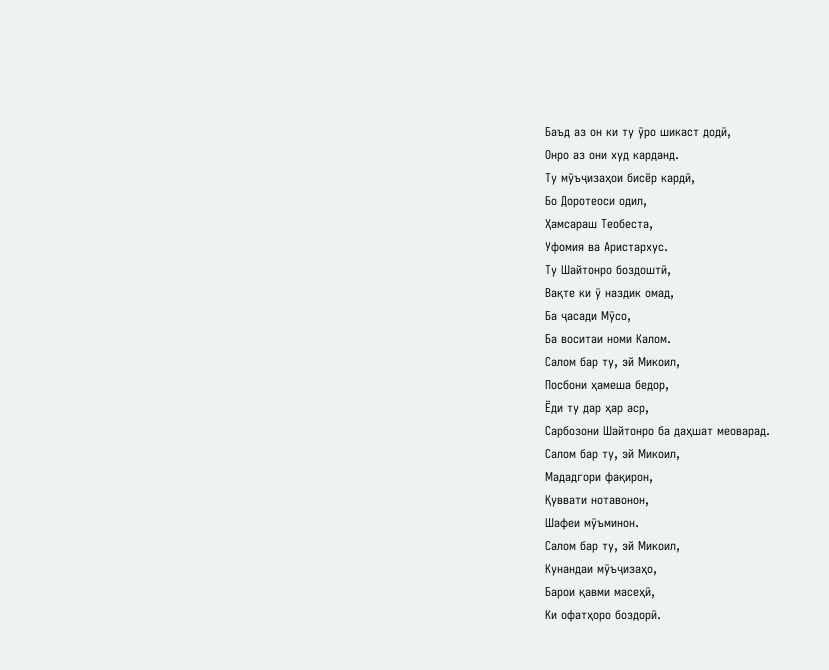Баъд аз он ки ту ӯро шикаст додӣ,
Онро аз они худ карданд.
Ту мӯъҷизаҳои бисёр кардӣ,
Бо Доротеоси одил,
Ҳамсараш Теобеста,
Уфомия ва Аристархус.
Ту Шайтонро боздоштӣ,
Вақте ки ӯ наздик омад,
Ба ҷасади Мӯсо,
Ба воситаи номи Калом.
Салом бар ту, эй Микоил,
Посбони ҳамеша бедор,
Ёди ту дар ҳар аср,
Сарбозони Шайтонро ба даҳшат меоварад.
Салом бар ту, эй Микоил,
Мададгори фақирон,
Қуввати нотавонон,
Шафеи мӯъминон.
Салом бар ту, эй Микоил,
Кунандаи мӯъҷизаҳо,
Барои қавми масеҳӣ,
Ки офатҳоро боздорӣ.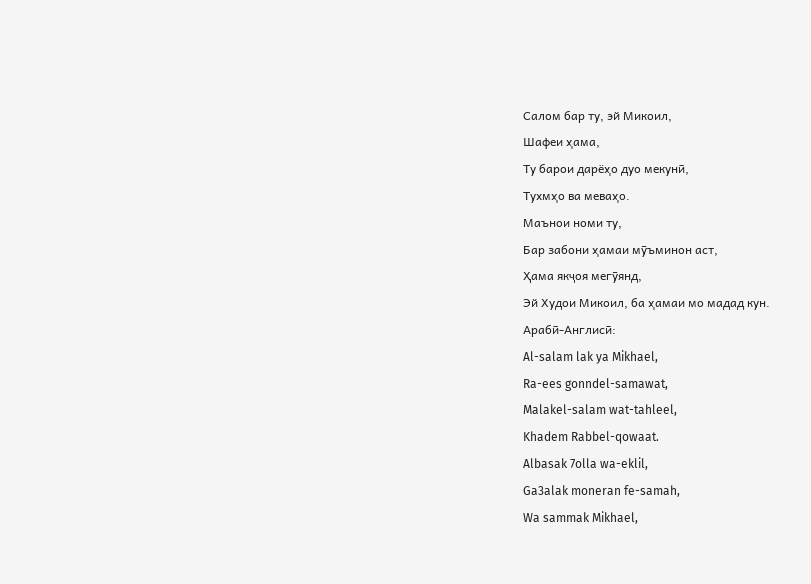Салом бар ту, эй Микоил,
Шафеи ҳама,
Ту барои дарёҳо дуо мекунӣ,
Тухмҳо ва меваҳо.
Маънои номи ту,
Бар забони ҳамаи мӯъминон аст,
Ҳама якҷоя мегӯянд,
Эй Худои Микоил, ба ҳамаи мо мадад кун.
Арабӣ-Англисӣ:
Al-salam lak ya Mikhael,
Ra-ees gonndel-samawat,
Malakel-salam wat-tahleel,
Khadem Rabbel-qowaat.
Albasak 7olla wa-eklil,
Ga3alak moneran fe-samah,
Wa sammak Mikhael,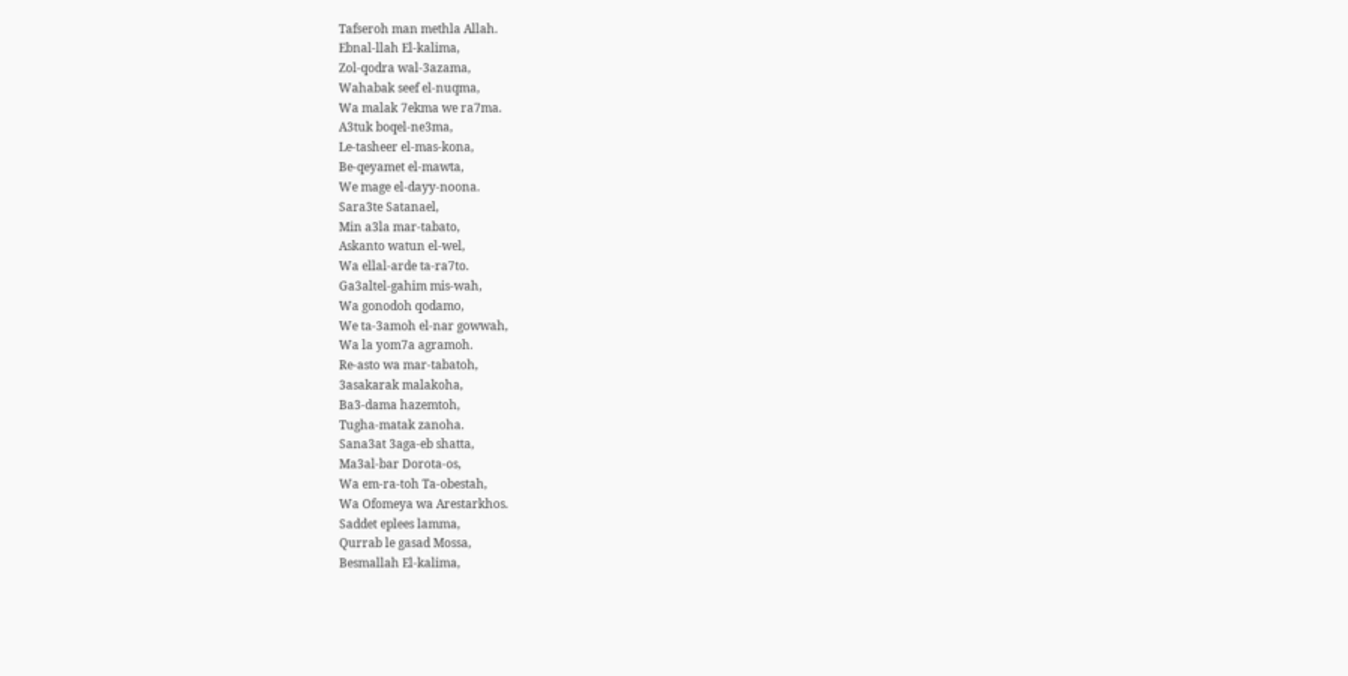Tafseroh man methla Allah.
Ebnal-llah El-kalima,
Zol-qodra wal-3azama,
Wahabak seef el-nuqma,
Wa malak 7ekma we ra7ma.
A3tuk boqel-ne3ma,
Le-tasheer el-mas-kona,
Be-qeyamet el-mawta,
We mage el-dayy-noona.
Sara3te Satanael,
Min a3la mar-tabato,
Askanto watun el-wel,
Wa ellal-arde ta-ra7to.
Ga3altel-gahim mis-wah,
Wa gonodoh qodamo,
We ta-3amoh el-nar gowwah,
Wa la yom7a agramoh.
Re-asto wa mar-tabatoh,
3asakarak malakoha,
Ba3-dama hazemtoh,
Tugha-matak zanoha.
Sana3at 3aga-eb shatta,
Ma3al-bar Dorota-os,
Wa em-ra-toh Ta-obestah,
Wa Ofomeya wa Arestarkhos.
Saddet eplees lamma,
Qurrab le gasad Mossa,
Besmallah El-kalima,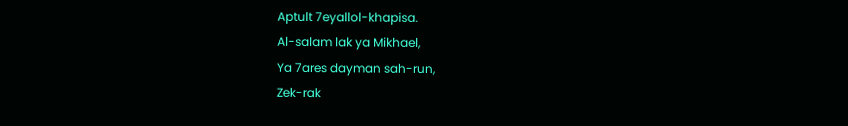Aptult 7eyallol-khapisa.
Al-salam lak ya Mikhael,
Ya 7ares dayman sah-run,
Zek-rak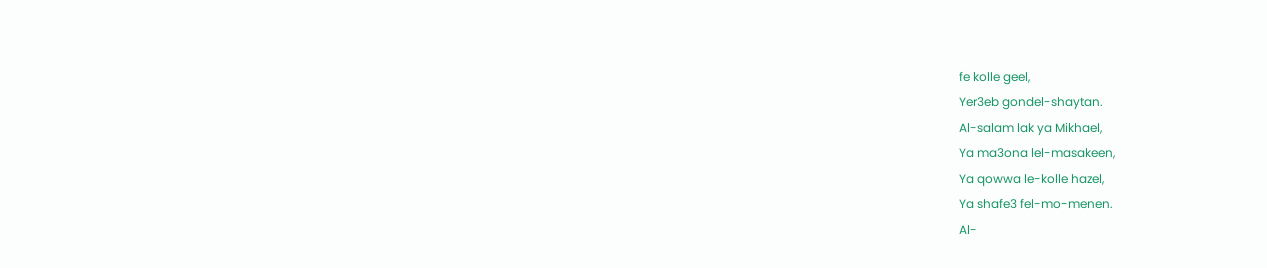fe kolle geel,
Yer3eb gondel-shaytan.
Al-salam lak ya Mikhael,
Ya ma3ona lel-masakeen,
Ya qowwa le-kolle hazel,
Ya shafe3 fel-mo-menen.
Al-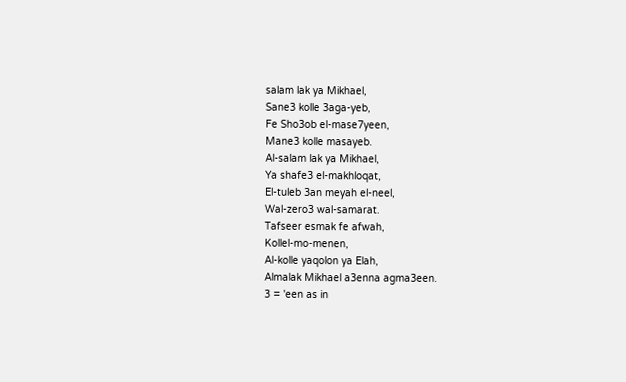salam lak ya Mikhael,
Sane3 kolle 3aga-yeb,
Fe Sho3ob el-mase7yeen,
Mane3 kolle masayeb.
Al-salam lak ya Mikhael,
Ya shafe3 el-makhloqat,
El-tuleb 3an meyah el-neel,
Wal-zero3 wal-samarat.
Tafseer esmak fe afwah,
Kollel-mo-menen,
Al-kolle yaqolon ya Elah,
Almalak Mikhael a3enna agma3een.
3 = 'een as in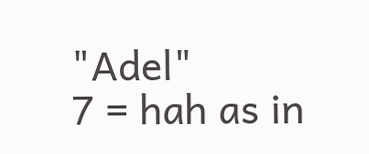"Adel"
7 = hah as in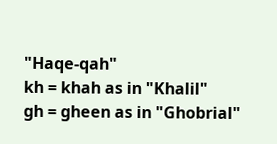"Haqe-qah"
kh = khah as in "Khalil"
gh = gheen as in "Ghobrial"